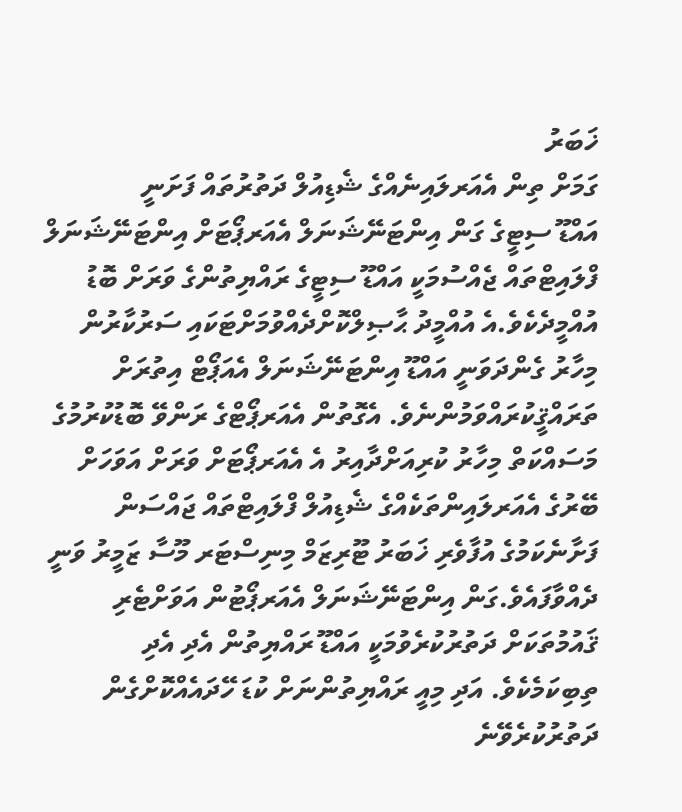ޚަބަރު
ގަމަށް ތިން އެއަރލައިނެއްގެ ޝެޑިއުލް ދަތުރުތައް ފަށަނީ
އައްޑޫ ސިޓީގެ ގަން އިންޓަނޭޝަނަލް އެއަރޕޯޓަށް އިންޓަނޭޝަނަލް ފްލައިޓްތައް ޖެއްސުމަކީ އައްޑޫ ސިޓީގެ ރައްޔިތުންގެ ވަރަށް ބޮޑު އުއްމީދެކެވެ.އެ އުއްމީދު ޙާޞިލްކޮށްދެއްވުމަށްޓަކައި ސަރުކާރުން މިހާރު ގެންދަވަނީ އައްޑޫ އިންޓަނޭޝަނަލް އެއަޕޯޓް އިތުރަށް ތަރައްޤީކުރައްވަމުންނެވެ. އެގޮތުން އެއަރޕޯޓްގެ ރަންވޭ ބޮޑުކުރުމުގެ މަސައްކަތް މިހާރު ކުރިއަށްދާއިރު އެ އެއަރޕޯޓަށް ވަރަށް އަވަހަށް ބޭރުގެ އެއަރލައިންތަކެއްގެ ޝެޑިއުލް ފްލައިޓްތައް ޖައްސަން ފަށާނެކަމުގެ އުފާވެރި ޚަބަރު ޓޫރިޒަމް މިނިސްޓަރ މޫސާ ޒަމީރު ވަނީ ދެއްވާފައެވެ.ގަން އިންޓަނޭޝަނަލް އެއަރޕޯޓުން އަވަށްޓެރި ޤައުމުތަކަށް ދަތުރުކުރެވުމަކީ އައްޑޫ ރައްޔިތުން އެދި އެދި ތިބިކަމެކެވެ. އަދި މިއީ ރައްޔިތުންނަށް ކުޑަ ހޭދައެއްކޮށްގެން ދަތުރުކުރެވޭނެ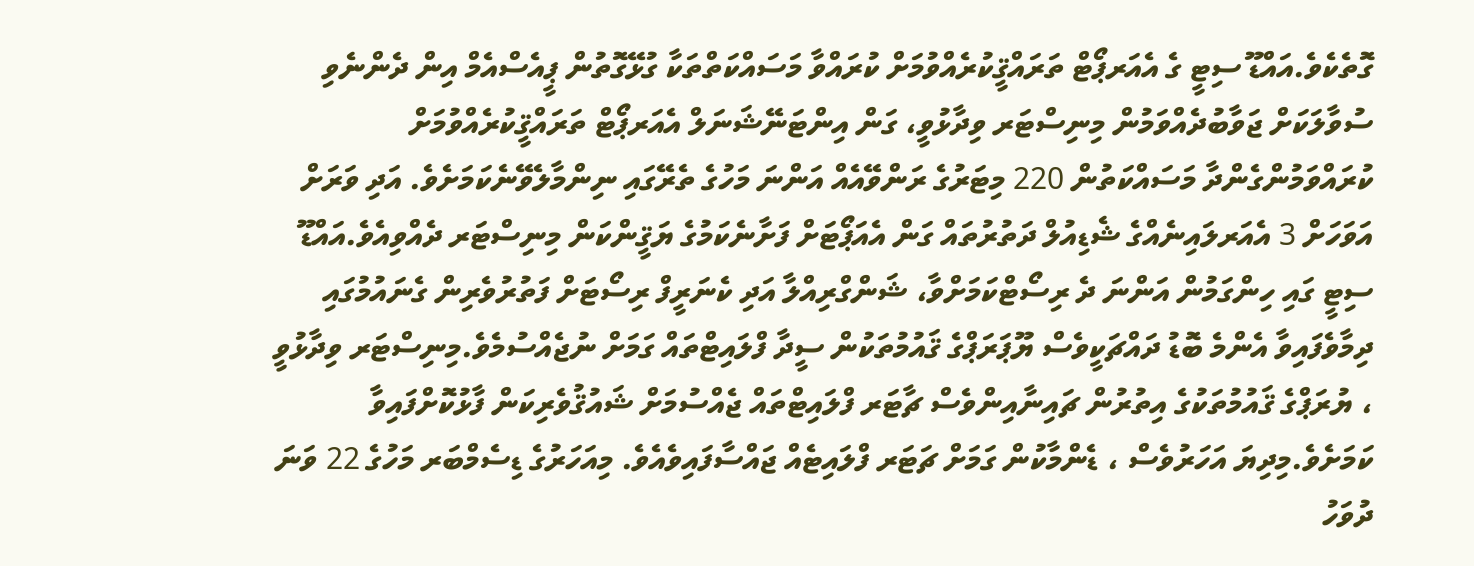ގޮތެކެވެ.އައްޑޫ ސިޓީ ގެ އެއަރޕޯޓް ތަރައްޤީކުރެއްވުމަށް ކުރައްވާ މަސައްކަތްތަކާ ގުޅޭގޮތުން ޕީއެސްއެމް އިން ދެންނެވި ސުވާލަކަށް ޖަވާބުދެއްވަމުން މިނިސްޓަރ ވިދާޅުވީ، ގަން އިންޓަނޭޝަނަލް އެއަރޕޯޓް ތަރައްޤީކުރެއްވުމަށް ކުރައްވަމުންގެންދާ މަސައްކަތުން 220 މިޓަރުގެ ރަންވޭއެއް އަންނަ މަހުގެ ތެރޭގައި ނިންމާލެވޭނެކަމަށެވެ. އަދި ވަރަށް އަވަހަށް 3 އެއަރލައިނެއްގެ ޝެޑިއުލް ދަތުރުތައް ގަން އެއަޕޯޓަށް ފަށާނެކަމުގެ ޔަޤީންކަން މިނިސްޓަރ ދެއްވިއެވެ.އައްޑޫ ސިޓީ ގައި ހިންގަމުން އަންނަ ދެ ރިސޯޓްކަމަށްވާ، ޝަންގްރިއްލާ އަދި ކެނަރީފް ރިސޯޓަށް ފަތުރުވެރިން ގެނައުމުގައި ދިމާވެފައިވާ އެންމެ ބޮޑު ދައްޗަކީވެސް ޔޫޕަރަޕްގެ ޤައުމުތަކުން ސީދާ ފްލައިޓްތައް ގަމަށް ނުޖެއްސުމެވެ.މިނިސްޓަރ ވިދާޅުވީ ، ޔުރަޕްގެ ޤައުމުތަކުގެ އިތުރުން ޗައިނާއިންވެސް ޗާޓަރ ފްލައިޓްތައް ޖެއްސުމަށް ޝައުޤުވެރިކަން ފާޅުކޮށްފައިވާ ކަމަށެވެ.މިދިޔަ އަހަރުވެސް ، ޑެންމާކުން ގަމަށް ޗަޓަރ ފްލައިޓެއް ޖައްސާފައިވެއެވެ. މިއަހަރުގެ ޑިސެމްބަރ މަހުގެ 22 ވަނަ ދުވަހު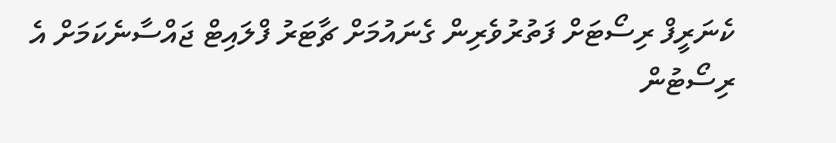ކެނަރީފް ރިސޯޓަށް ފަތުރުވެރިން ގެނައުމަށް ޗާޓަރު ފްލައިޓް ޖައްސާނެކަމަށް އެ ރިސޯޓުން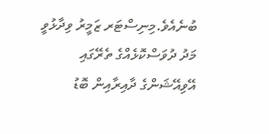ބުނެއެވެ.މިނިސްޓަރ ޒަމީރު ވިދާޅުވީ މަދު ދުވަސްކޮޅެއްގެ ތެރޭގައި އޭވިއޭޝަންގެ ދާއިރާއިން ބޮޑު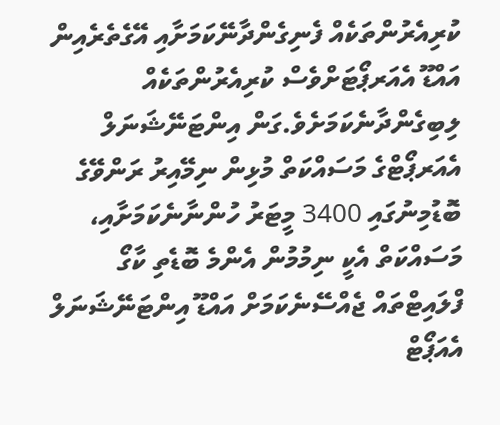ކުރިއެރުންތަކެއް ފެނިގެންދާނޭކަމަށާއި އޭގެތެރެއިން އައްޑޫ އެއަރޕޯޓަށްވެސް ކުރިއެރުންތަކެއް ލިބިގެންދާނެކަމަށެވެ.ގަން އިންޓަނޭޝަނަލް އެއަރޕޯޓްގެ މަސައްކަތް މުޅިން ނިމޭއިރު ރަންވޭގެ ބޮޑުމިނުގައި 3400 މީޓަރު ހުންނާނެކަމަށާއި، މަސައްކަތް އެކީ ނިމުމުން އެންމެ ބޮޑެތި ކާގޯ ފްލައިޓްތައް ޖެއްސޭނެކަމަށް އައްޑޫ އިންޓަނޭޝަނަލް އެއަޕޯޓް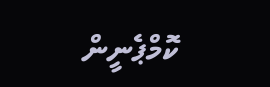ކޮމްޕެނީން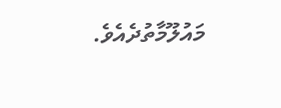މައުލޫމާތުދެއެވެ.